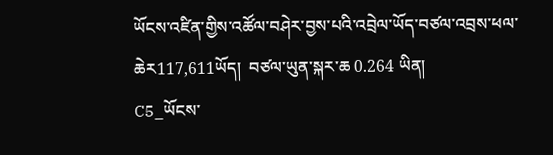ཡོངས་འཛིན་གྱིས་འཚོལ་བཤེར་བྱས་པའི་འབྲེལ་ཡོད་བཙལ་འབྲས་ཕལ་ཆེར117,611ཡོད།  བཙལ་ཡུན་སྐར་ཆ 0.264 ཡིན།
C5_ཡོངས་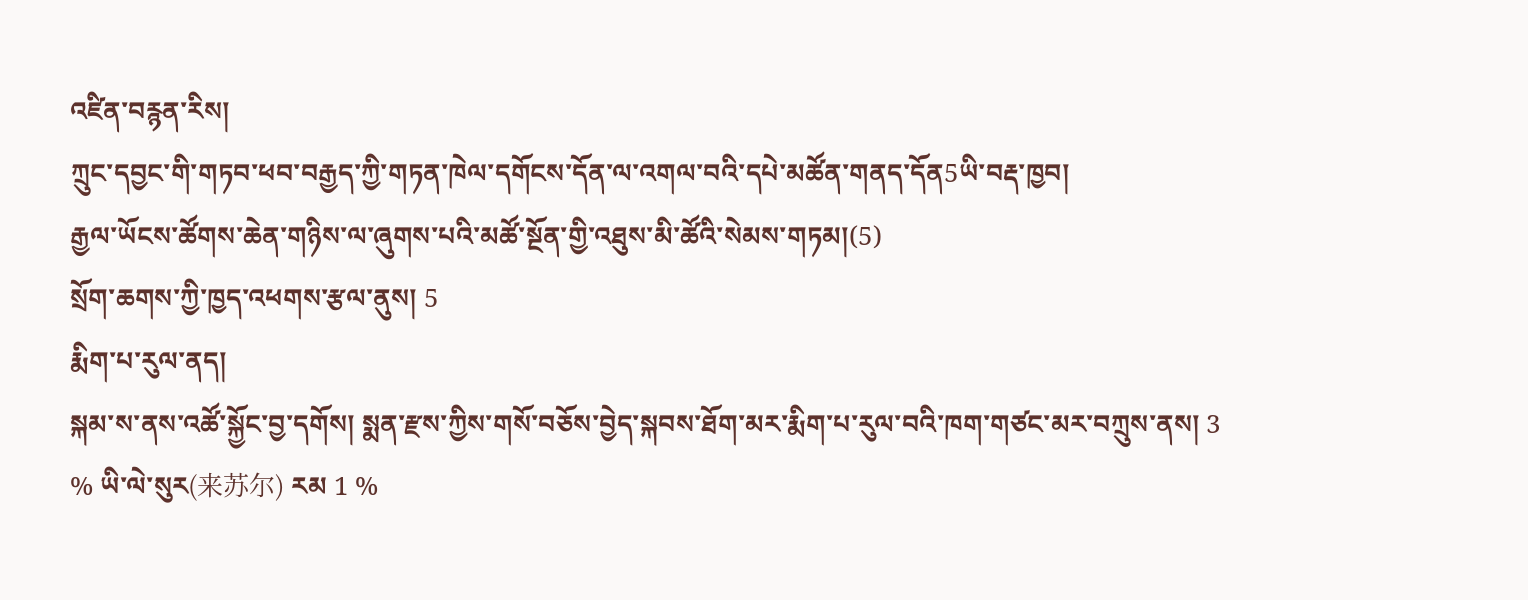འཛིན་བརྙན་རིས།
ཀྲུང་དབྱང་གི་གཏབ་ཕབ་བརྒྱད་ཀྱི་གཏན་ཁེལ་དགོངས་དོན་ལ་འགལ་བའི་དཔེ་མཚོན་གནད་དོན5ཡི་བརྡ་ཁྱབ།
རྒྱལ་ཡོངས་ཚོགས་ཆེན་གཉིས་ལ་ཞུགས་པའི་མཚོ་སྔོན་གྱི་འཐུས་མི་ཚོའི་སེམས་གཏམ།(5)
སྲོག་ཆགས་ཀྱི་ཁྱད་འཕགས་རྩལ་ནུས། 5
རྨིག་པ་རུལ་ནད།
སྐམ་ས་ནས་འཚོ་སྐྱོང་བྱ་དགོས། སྨན་རྫས་ཀྱིས་གསོ་བཅོས་བྱེད་སྐབས་ཐོག་མར་རྨིག་པ་རུལ་བའི་ཁག་གཙང་མར་བཀྲུས་ནས། 3 % ཡི་ལེ་སུར(来苏尔) རམ 1 %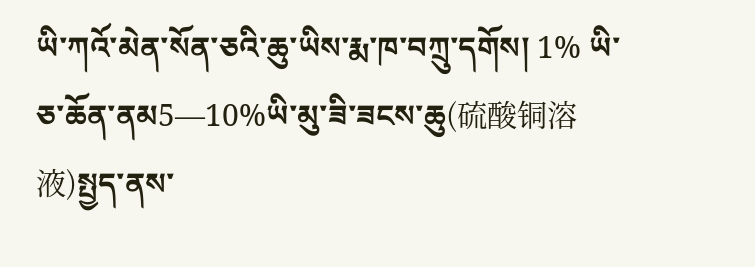ཡི་ཀའོ་མེན་སོན་ཅའི་ཆུ་ཡིས་རྨ་ཁ་བཀྲུ་དགོས། 1% ཡི་ཅ་ཆོན་ནམ5—10%ཡི་མུ་ཟི་ཟངས་ཆུ(硫酸铜溶液)སྤྱད་ནས་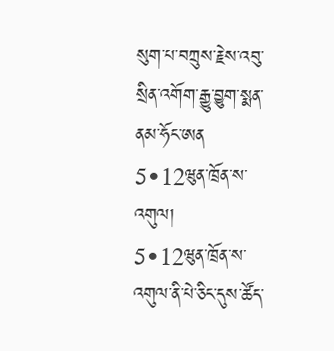སུག་པ་བཀྲུས་རྗེས་འབུ་སྲིན་འགོག་རྒྱུ་བྱུག་སྨན་ནམ་ཧོང་ཨན
5•12ཝུན་ཁྲོན་ས་འགུལ།
5•12ཝུན་ཁྲོན་ས་འགུལ་ནི་པེ་ཅིང་དུས་ཚོད་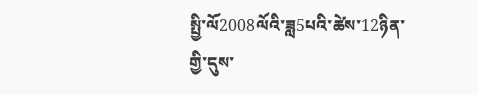སྤྱི་ལོ2008ལོའི་ཟླ5པའི་ཚེས་12ཉིན་གྱི་དུས་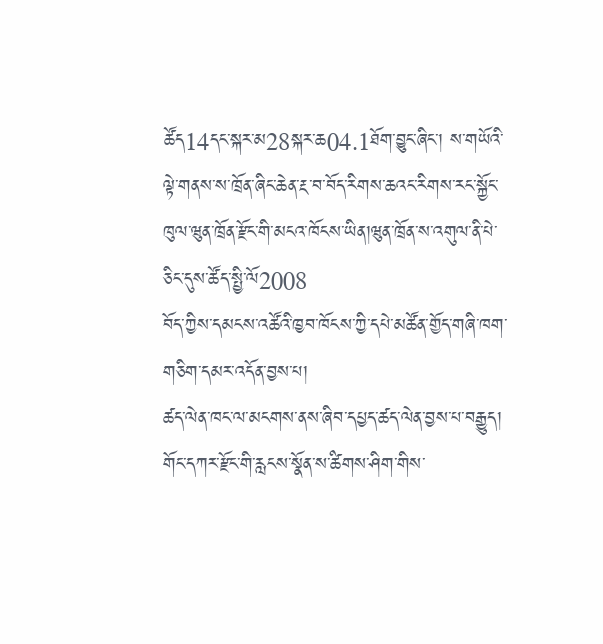ཚོད14དང་སྐར་མ28སྐར་ཆ04.1ཐོག་བྱུང་ཞིང་། ས་གཡོའི་ལྟེ་གནས་ས་ཁྲོན་ཞིང་ཆེན་རྔ་བ་བོད་རིགས་ཆའང་རིགས་རང་སྐྱོང་ཁུལ་ཝུན་ཁྲོན་རྫོང་གི་མངའ་ཁོངས་ཡིན།ཝུན་ཁྲོན་ས་འགུལ་ནི་པེ་ཅིང་དུས་ཚོད་སྤྱི་ལོ2008
བོད་ཀྱིས་དམངས་འཚོའི་ཁྱབ་ཁོངས་ཀྱི་དཔེ་མཚོན་གྱོད་གཞི་ཁག་གཅིག་དམར་འདོན་བྱས་པ།
ཚད་ལེན་ཁང་ལ་མངགས་ནས་ཞིབ་དཔྱད་ཚད་ལེན་བྱས་པ་བརྒྱུད། གོང་དཀར་རྫོང་གི་རླངས་སྣོན་ས་ཚིགས་ཤིག་གིས་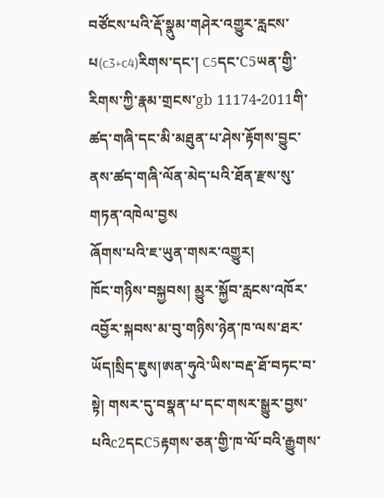བཙོངས་པའི་རྡོ་སྣུམ་གཤེར་འགྱུར་རླངས་པ(c3+c4)རིགས་དང་། C5དང་C5ཡན་གྱི་རིགས་ཀྱི་རྣམ་གྲངས་gb 11174-2011གི་ཚད་གཞི་དང་མི་མཐུན་པ་ཤེས་རྟོགས་བྱུང་ནས་ཚད་གཞི་ལོན་མེད་པའི་ཐོན་རྫས་སུ་གཏན་འཁེལ་བྱས
ཞོགས་པའི་ཇ་ཡུན་གསར་འགྱུར།
ཁོང་གཉིས་བསྐྱབས། མྱུར་སྐྱོབ་རླངས་འཁོར་འབྱོར་སྐབས་མ་བུ་གཉིས་ཉེན་ཁ་ལས་ཐར་ཡོད།སྲིད་ཇུས།ཨན་ཧུའེ་ཡིས་བརྡ་ཐོ་བཏང་བ་སྟེ། གསར་དུ་བསྣན་པ་དང་གསར་སྒྱུར་བྱས་པའིc2དངC5རྟགས་ཅན་གྱི་ཁ་ལོ་བའི་རྒྱུགས་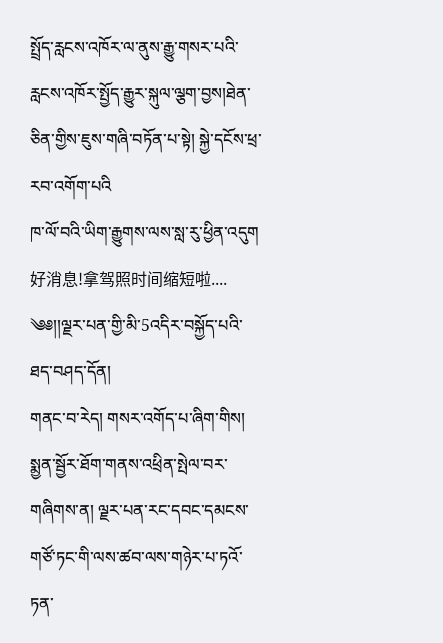སྤྲོད་རླངས་འཁོར་ལ་ནུས་རྒྱུ་གསར་པའི་རླངས་འཁོར་སྤྱོད་རྒྱུར་སྐུལ་ལྕག་བྱས།ཐེན་ཅིན་གྱིས་ཇུས་གཞི་བཏོན་པ་སྟེ། སྐྱེ་དངོས་ཕྲ་རབ་འགོག་པའི
ཁ་ལོ་བའི་ཡིག་རྒྱུགས་ལས་སླ་རུ་ཕྱིན་འདུག 好消息!拿驾照时间缩短啦....
༄༅།།ལྗར་པན་གྱི་མི་5འདིར་བསྐྱོད་པའི་ཐད་བཤད་དོན།
གནང་བ་རེད། གསར་འགོད་པ་ཞིག་གིས། སྨྱན་སྦྱོར་ཐོག་གནས་འཕྲིན་སྤེལ་བར་གཞིགས་ན། ལྗར་པན་རང་དབང་དམངས་གཙོ་ཏང་གི་ལས་ཚབ་ལས་གཉེར་པ་ཏའོ་ཏན་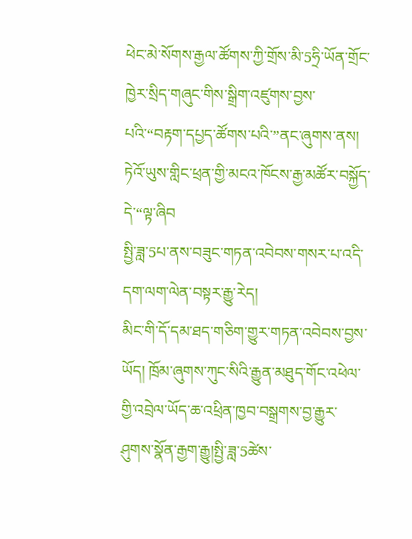ཕེང་མེ་སོགས་རྒྱལ་ཚོགས་ཀྱི་གྲོས་མི་5ཧྲི་ཡོན་གྲོང་ཁྱེར་སྲིད་གཞུང་གིས་སྒྲིག་འཛུགས་བྱས་པའི་“བརྟག་དཔྱད་ཚོགས་པའི་”ནང་ཞུགས་ནས། ཏེའོ་ཡུས་གླིང་ཕྲན་གྱི་མངའ་ཁོངས་རྒྱ་མཚོར་བསྐྱོད་དེ་“ལྟ་ཞིབ
སྤྱི་ཟླ་5པ་ནས་བཟུང་གཏན་འབེབས་གསར་པ་འདི་དག་ལག་ལེན་བསྟར་རྒྱུ་རེད།
མིང་གི་དོ་དམ་ཐད་གཅིག་གྱུར་གཏན་འབེབས་བྱས་ཡོད། ཁྲོམ་ཞུགས་ཀུང་སིའི་རྒྱུན་མཐུད་གོང་འཕེལ་གྱི་འབྲེལ་ཡོད་ཆ་འཕྲིན་ཁྱབ་བསྒྲགས་བྱ་རྒྱུར་ཤུགས་སྣོན་རྒྱག་རྒྱུ།སྤྱི་ཟླ་5ཚེས་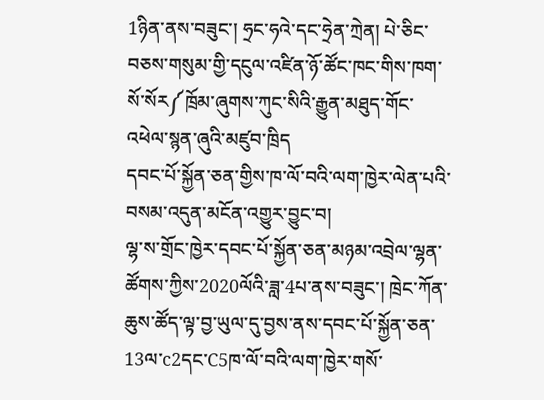1ཉིན་ནས་བཟུང་། ཧྲང་ཧའེ་དང་ཧྲེན་ཀྲེན། པེ་ཅིང་བཅས་གསུམ་གྱི་དངུལ་འཛིན་ཉོ་ཚོང་ཁང་གིས་ཁག་སོ་སོར༼ཁྲོམ་ཞུགས་ཀུང་སིའི་རྒྱུན་མཐུད་གོང་འཕེལ་སྙན་ཞུའི་མཛུབ་ཁྲིད
དབང་པོ་སྐྱོན་ཅན་གྱིས་ཁ་ལོ་བའི་ལག་ཁྱེར་ལེན་པའི་བསམ་འདུན་མངོན་འགྱུར་བྱུང་བ།
ལྷ་ས་གྲོང་ཁྱེར་དབང་པོ་སྐྱོན་ཅན་མཉམ་འབྲེལ་ལྷན་ཚོགས་ཀྱིས་2020ལོའི་ཟླ་4པ་ནས་བཟུང་། ཁྲེང་ཀོན་ཆུས་ཚོད་ལྟ་བྱ་ཡུལ་དུ་བྱས་ནས་དབང་པོ་སྐྱོན་ཅན་13ལ་c2དང་C5ཁ་ལོ་བའི་ལག་ཁྱེར་གསོ་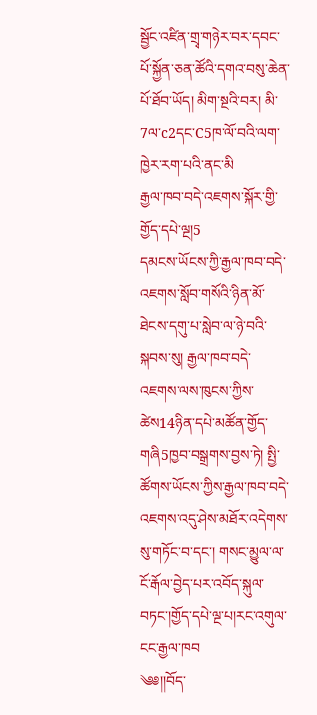སྦྱོང་འཛིན་གྲྭ་གཉེར་བར་དབང་པོ་སྐྱོན་ཅན་ཚོའི་དགའ་བསུ་ཆེན་པོ་ཐོབ་ཡོད། མིག་སྔའི་བར། མི་7ལ་c2དང་C5ཁ་ལོ་བའི་ལག་ཁྱེར་རག་པའི་ནང་མི
རྒྱལ་ཁབ་བདེ་འཇགས་སྐོར་གྱི་གྱོད་དཔེ་ལྔ།5
དམངས་ཡོངས་ཀྱི་རྒྱལ་ཁབ་བདེ་འཇགས་སློབ་གསོའི་ཉིན་མོ་ཐེངས་དགུ་པ་སླེབ་ལ་ཉེ་བའི་སྐབས་སུ། རྒྱལ་ཁབ་བདེ་འཇགས་ལས་ཁུངས་ཀྱིས་ཚེས14ཉིན་དཔེ་མཚོན་གྱོད་གཞི5ཁྱབ་བསྒྲགས་བྱས་ཏེ། སྤྱི་ཚོགས་ཡོངས་ཀྱིས་རྒྱལ་ཁབ་བདེ་འཇགས་འདུ་ཤེས་མཐོར་འདེགས་སུ་གཏོང་བ་དང་། གསང་མྱུལ་ལ་ངོ་རྒོལ་བྱེད་པར་འབོད་སྐུལ་བཏང་།གྱོད་དཔེ་ལྔ་པ།རང་འགུལ་ངང་རྒྱལ་ཁབ
༄༅།།བོད་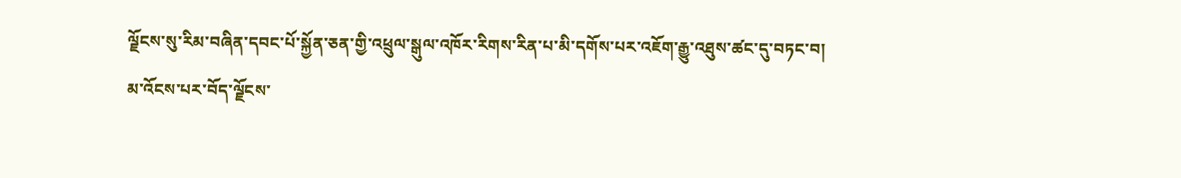ལྗོངས་སུ་རིམ་བཞིན་དབང་པོ་སྐྱོན་ཅན་གྱི་འཕྲུལ་སྒུལ་འཁོར་རིགས་རིན་པ་མི་དགོས་པར་འཇོག་རྒྱུ་འཐུས་ཚང་དུ་བཏང་བ།
མ་འོངས་པར་བོད་ལྗོངས་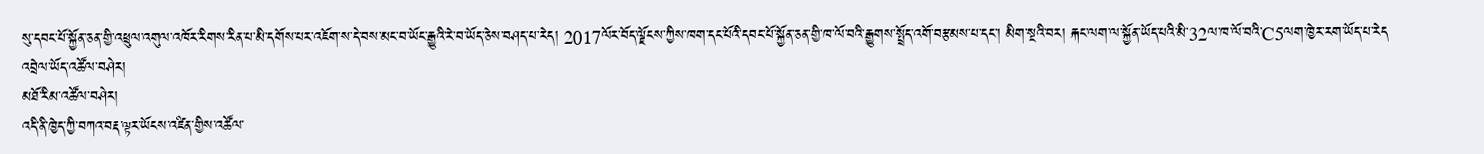སུ་དབང་པོ་སྐྱོན་ཅན་གྱི་འཕྲུལ་འགུལ་འཁོར་རིགས་རིན་པ་མི་དགོས་པར་འཇོག་ས་དེ་བས་མང་བ་ཡོང་རྒྱུའི་རེ་བ་ཡོད་ཅེས་བཤད་པ་རེད། 2017ལོར་བོད་ལྗོངས་ཀྱིས་ཁག་དང་པོའི་དབང་པོ་སྐྱོན་ཅན་གྱི་ཁ་ལོ་བའི་རྒྱུགས་སྤྲོད་འགོ་བརྩམས་པ་དང་། མིག་སྔའི་བར། རྐང་ལག་ལ་སྐྱོན་ཡོད་པའི་མི་32ལ་ཁ་ལོ་བའི་C5ལག་ཁྱེར་རག་ཡོད་པ་རེད
འབྲེལ་ཡོད་འཚོལ་བཤེར།
མཐོ་རིམ་འཚོལ་བཤེར།
འདི་ནི་ཁྱེད་ཀྱི་བཀའ་བརྡ་ལྟར་ཡོངས་འཛིན་གྱིས་འཚོལ་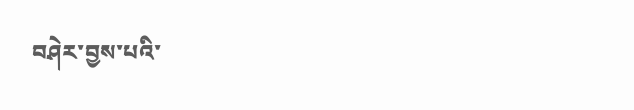བཤེར་བྱས་པའི་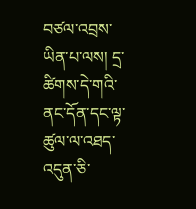བཙལ་འབྲས་ཡིན་པ་ལས། དྲ་ཚིགས་དེ་གའི་ནང་དོན་དང་ལྟ་ཚུལ་ལ་འཐད་འདུན་ཅི་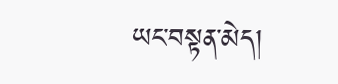ཡང་བསྟན་མེད།